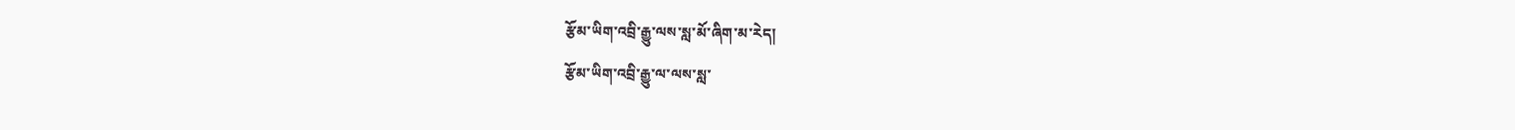རྩོམ་ཡིག་འབྲི་རྒྱུ་ལས་སླ་མོ་ཞིག་མ་རེད།
རྩོམ་ཡིག་འབྲི་རྒྱུ་ལ་ལས་སླ་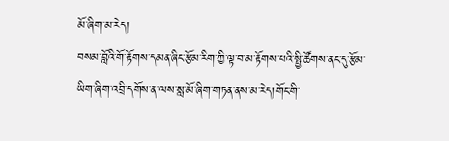མོ་ཞིག་མ་རེད།
བསམ་བློའི་གོ་རྟོགས་དམན་ཞིང་རྩོམ་རིག་ཀྱི་ལྟ་བ་མ་རྟོགས་པའི་སྤྱི་ཚོགས་ནང་དུ་རྩོམ་ཡིག་ཞིག་འབྲི་དགོས་ན་ལས་སླ་མོ་ཞིག་གཏན་ནས་མ་རེད།གོང་གི་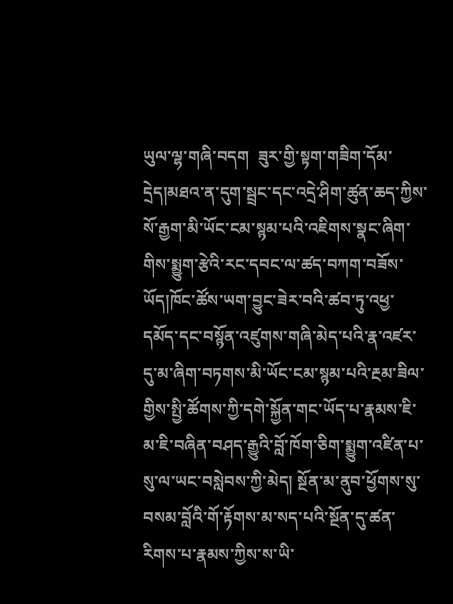ཡུལ་ལྷ་གཞི་བདག  ཟུར་གྱི་སྟག་གཟིག་དོམ་དྲེད།མཐའ་ན་དུག་སྦྲང་དང་འདྲེ་ཤིག་ཚུན་ཆད་ཀྱིས་སོ་རྒྱག་མི་ཡོང་ངམ་སྙམ་པའི་འཇིགས་སྣང་ཞིག་གིས་སྨྱུག་རྩེའི་རང་དབང་ལ་ཚད་བཀག་བཟོས་ཡོད།ཁོང་ཚོས་ཡག་བྱུང་ཟེར་བའི་ཚབ་ཏུ་འཕྱ་དམོད་དང་བསྙོན་འཛུགས་གཞི་མེད་པའི་རྣ་འཛར་དུ་མ་ཞིག་བཏགས་མི་ཡོང་ངམ་སྙམ་པའི་རྔམ་ཟིལ་གྱིས་སྤྱི་ཚོགས་ཀྱི་དགེ་སྐྱོན་གང་ཡོད་པ་རྣམས་ཇི་མ་ཇི་བཞིན་བཤད་རྒྱུའི་བློ་ཁོག་ཅིག་སྨྱུག་འཛིན་པ་སུ་ལ་ཡང་བསླེབས་ཀྱི་མེད། སྔོན་མ་ནུབ་ཕྱོགས་སུ་བསམ་བློའི་གོ་རྟོགས་མ་སད་པའི་སྔོན་དུ་ཚན་རིགས་པ་རྣམས་ཀྱིས་ས་ཡི་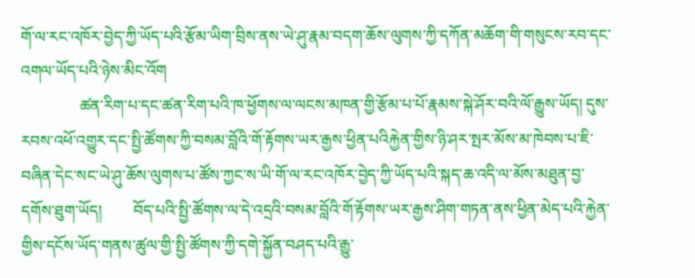གོ་ལ་རང་འཁོར་བྱེད་ཀྱི་ཡོད་པའི་རྩོམ་ཡིག་བྲིས་ནས་ཡེ་ཤུ་རྣམ་བདག་ཆོས་ལུགས་ཀྱི་དཀོན་མཆོག་གི་གསུངས་རབ་དང་འགལ་ཡོད་པའི་ཉེས་མིང་འོག
               ཚན་རིག་པ་དང་ཚན་རིག་པའི་ཁ་ཕྱོགས་ལ་ལངས་མཁན་གྱི་རྩོམ་པ་པོ་རྣམས་སྐེ་ཤོར་བའི་ལོ་རྒྱུས་ཡོད། དུས་རབས་འཕོ་འགྱུར་དང་སྤྱི་ཚོགས་ཀྱི་བསམ་བློའི་གོ་རྟོགས་ཡར་རྒྱས་ཕྱིན་པའིརྐྱེན་གྱིས་ཉི་ཤར་སྤར་མོས་མ་ཁེབས་པ་ཇི་བཞིན་དེང་སང་ཡེ་ཤུ་ཆོས་ལུགས་པ་ཚོས་ཀྱང་ས་ཡི་གོ་ལ་རང་འཁོར་བྱེད་ཀྱི་ཡོད་པའི་སྐད་ཆ་འདི་ལ་མོས་མཐུན་བྱ་དགོས་ཐུག་ཡོད།        བོད་པའི་སྤྱི་ཚོགས་ལ་དེ་འདྲའི་བསམ་བློའི་གོ་རྟོགས་ཡར་རྒྱས་ཤིག་གཏན་ནས་ཕྱིན་མེད་པའི་རྐྱེན་གྱིས་དངོས་ཡོད་གནས་ཚུལ་གྱི་སྤྱི་ཚོགས་ཀྱི་དགེ་སྐྱོན་བཤད་པའི་རྒྱུ་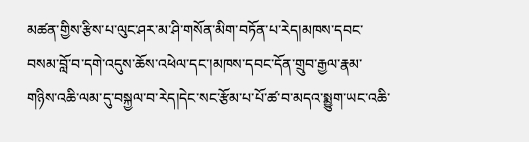མཚན་གྱིས་རྩིས་པ་ལུང་ཤར་མ་ཤི་གསོན་མིག་བཏོན་པ་རེད།མཁས་དབང་བསམ་བློ་བ་དགེ་འདུས་ཆོས་འཕེལ་དང་།མཁས་དབང་དོན་གྲུབ་རྒྱལ་རྣམ་གཉིས་འཆི་ལམ་དུ་བསྐྱལ་བ་རེད།དེང་སང་རྩོམ་པ་པོ་ཚ་བ་མདའ་སྨྱུག་ཡང་འཆི་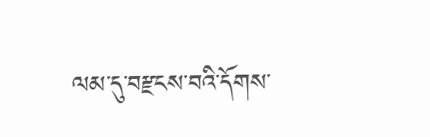ལམ་དུ་བརྫངས་བའི་དོགས་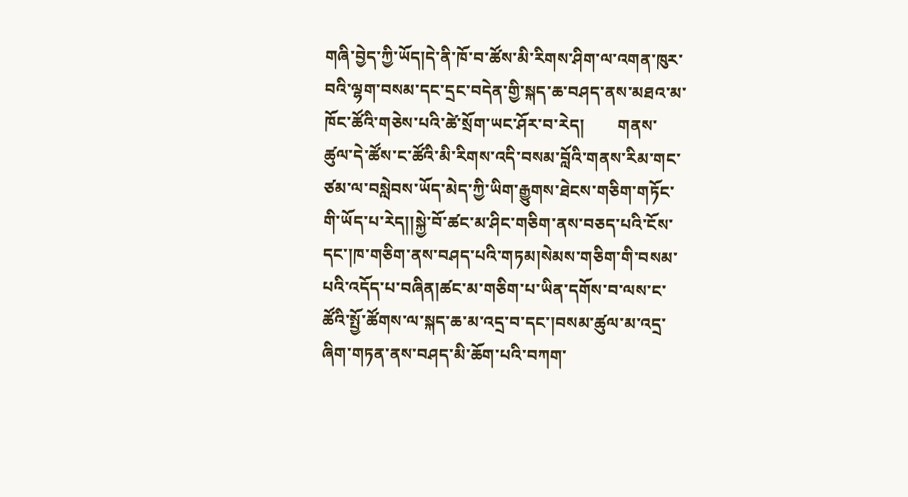གཞི་བྱེད་ཀྱི་ཡོད།དེ་ནི་ཁོ་བ་ཚོས་མི་རིགས་ཤིག་ལ་འགན་ཁུར་བའི་ལྷག་བསམ་དང་དྲང་བདེན་གྱི་སྐད་ཆ་བཤད་ནས་མཐའ་མ་ཁོང་ཚོའི་གཅེས་པའི་ཚེ་སྲོག་ཡང་ཤོར་བ་རེད།        གནས་ཚུལ་དེ་ཚོས་ང་ཚོའི་མི་རིགས་འདི་བསམ་བློའི་གནས་རིམ་གང་ཙམ་ལ་བསླེབས་ཡོད་མེད་ཀྱི་ཡིག་རྒྱུགས་ཐེངས་གཅིག་གཏོང་གི་ཡོད་པ་རེད།།སྐྱེ་བོ་ཚང་མ་ཤིང་གཅིག་ནས་བཅད་པའི་ངོས་དང་།ཁ་གཅིག་ནས་བཤད་པའི་གཏམ།སེམས་གཅིག་གི་བསམ་པའི་འདོད་པ་བཞིན།ཚང་མ་གཅིག་པ་ཡིན་དགོས་བ་ལས་ང་ཚོའི་སྤྱོ་ཚོགས་ལ་སྐད་ཆ་མ་འདྲ་བ་དང་།བསམ་ཚུལ་མ་འདྲ་ཞིག་གཏན་ནས་བཤད་མི་ཆོག་པའི་བཀག་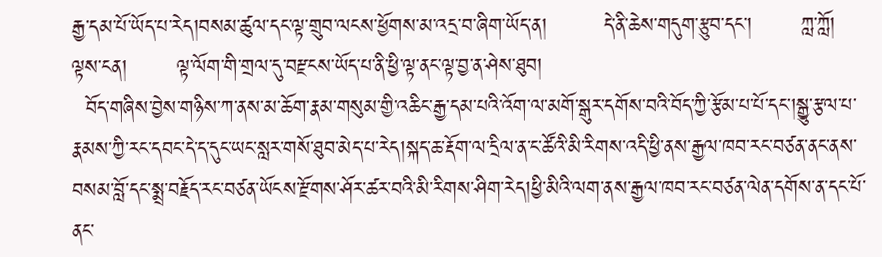རྒྱ་དམ་པོ་ཡོད་པ་རེད།བསམ་ཚུལ་དང་ལྟ་གྲུབ་ལངས་ཕྱོགས་མ་འདྲ་བ་ཞིག་ཡོད་ན།        དེ་ནི་ཆེས་གདུག་རྩུབ་དང་།       ཀླ་ཀློ།   ལྟས་ངན།       ལྟ་ལོག་གི་གྲལ་དུ་བརྫངས་ཡོད་པ་ནི་ཕྱི་ལྟ་ནང་ལྟ་བྱ་ན་ཤེས་ཐུབ།
  བོད་གཞིས་བྱེས་གཉིས་ཀ་ནས་མ་ཆོག་རྣམ་གསུམ་གྱི་འཆིང་རྒྱ་དམ་པའི་འོག་ལ་མགོ་སྒུར་དགོས་བའི་བོད་ཀྱི་རྩོམ་པ་པོ་དང་།སྒྱུ་རྩལ་པ་རྣམས་ཀྱི་རང་དབང་དེ་ད་དུང་ཡང་སླར་གསོ་ཐུབ་མེད་པ་རེད།སྐད་ཆ་རྡོག་ལ་དྲིལ་ན་ང་ཚོའི་མི་རིགས་འདི་ཕྱི་ནས་རྒྱལ་ཁབ་རང་བཙན་ནང་ནས་བསམ་བློ་དང་སྨྲ་བརྗོད་རང་བཙན་ཡོངས་རྫོགས་ཤོར་ཚར་བའི་མི་རིགས་ཤིག་རེད།ཕྱི་མིའི་ལག་ནས་རྒྱལ་ཁབ་རང་བཙན་ལེན་དགོས་ན་དང་པོ་ནང་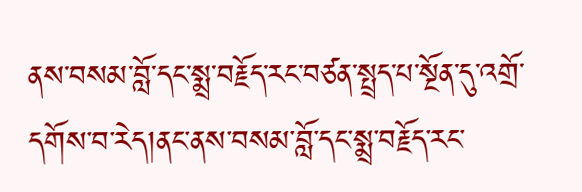ནས་བསམ་བློ་དང་སྨྲ་བརྗོད་རང་བཙན་སྤྲད་པ་སྔོན་དུ་འགྲོ་དགོས་བ་རེད།ནང་ནས་བསམ་བློ་དང་སྨྲ་བརྗོད་རང་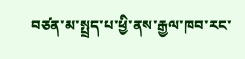བཙན་མ་སྤྲད་པ་ཕྱི་ནས་རྒྱལ་ཁབ་རང་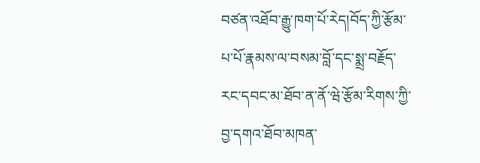བཙན་འཐོབ་རྒྱུ་ཁག་པོ་རེད།བོད་ཀྱི་རྩོམ་པ་པོ་རྣམས་ལ་བསམ་བློ་དང་སྨྲ་བརྗོད་རང་དབང་མ་ཐོབ་ན་ནོ་ཝེ་རྩོམ་རིགས་ཀྱི་བྱ་དགའ་ཐོབ་མཁན་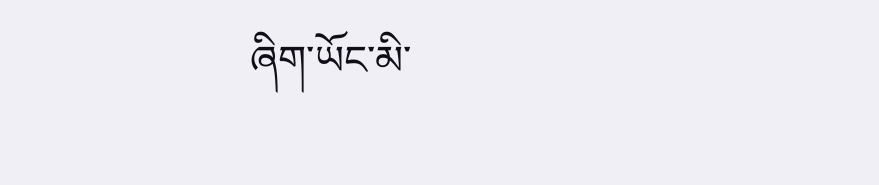ཞིག་ཡོང་མི་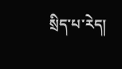སྲིད་པ་རེད།